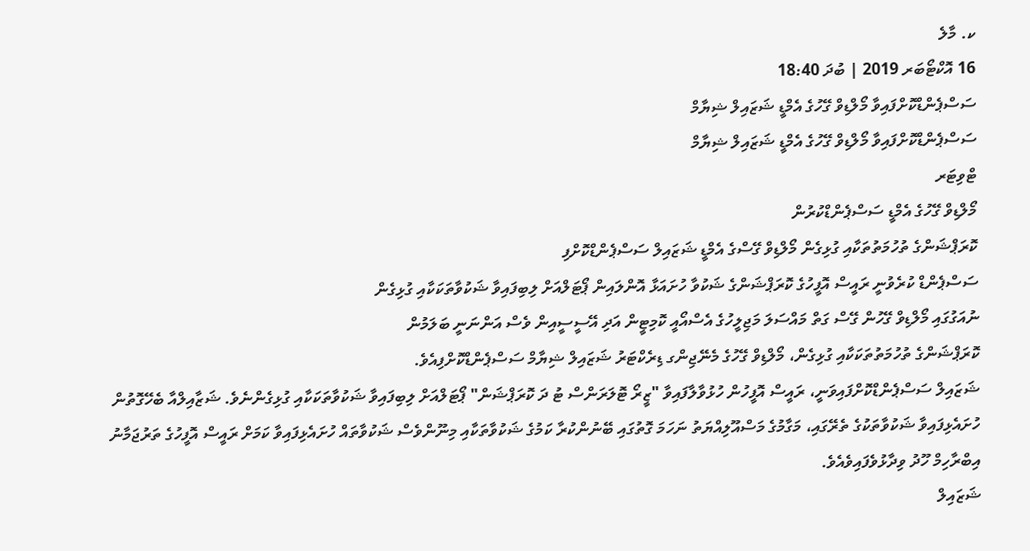ކ. މާލެ
16 އޮކްޓޯބަރ 2019 | ބުދަ 18:40
ސަސްޕެންޑްކޮށްފައިވާ މޯލްޑިވް ގޭހުގެ އެމްޑީ ޝަޒައިލް ޝިޔާމް
ސަސްޕެންޑްކޮށްފައިވާ މޯލްޑިވް ގޭހުގެ އެމްޑީ ޝަޒައިލް ޝިޔާމް
ޓްވިޓަރ
މޯލްޑިވް ގޭހުގެ އެމްޑީ ސަސްޕެންޑްކުރުން
ކޮރަޕްޝަންގެ ތުހުމަތުތަކާއި ގުޅިގެން މޯލްޑިވް ގޭސްގެ އެމްޑީ ޝަޒައިލް ސަސްޕެންޑްކޮށްފި
ސަސްޕެންޑް ކުރެވުނީ ރައީސް އޮފީހުގެ ކޮރަޕްޝަންގެ ޝަކުވާ ހުށައަޅާ އޮންލައިން ޕޯޓަލްއަށް ލިބިފައިވާ ޝަކުވާތަކަކާއި ގުޅިގެން
ނުއަގުގައި މޯލްޑިވް ގޭހުން ގޭސް ގަތް މައްސަލަ މަޖިލީހުގެ އެސްއޯއީ ކޮމިޓީން އަދި އޭސީސީއިން ވެސް އަންނަނީ ބަލަމުން
ކޮރަޕްޝަންގެ ތުހުމަތުތަކަކާއި ގުޅިގެން، މޯލްޑިވް ގޭހުގެ މެނޭޖިންގ ޑިރެކްޓަރު ޝަޒައިލް ޝިޔާމް ސަސްޕެންޑްކޮށްފިއެވެ.
ޝަޒައިލް ސަސްޕެންޑްކޮށްފައިވަނީ، ރައީސް އޮފީހުން ހުޅުވާލާފައިވާ "ޒީރޯ ޓޮލަރަންސް ޓު ދަ ކޮރަޕްޝަން" ޕޯޓަލްއަށް ލިބިފައިވާ ޝަކުވާތަކަކާއި ގުޅިގެންނެވެ. ޝަޒާއިލްއާ ބެހޭގޮތުން ހުށައެޅިފައިވާ ޝަކުވާތަކުގެ ތެރޭގައި، މަގާމުގެ މަސްއޫލިއްޔަތު ނަހަމަ ގޮތުގައި ބޭނުންކުރާ ކަމުގެ ޝަކުވާތަކާއި މިނޫންވެސް ޝަކުވާތައް ހުށައެޅިފައިވާ ކަމަށް ރައީސް އޮފީހުގެ ތަރުޖަމާނު އިބްރާހިމް ހޫދު ވިދާޅުވެފައިވެއެވެ.
ޝަޒައިލް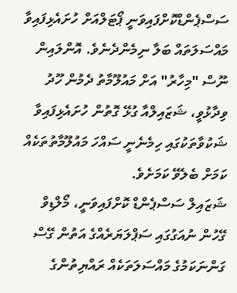ސަސްޕެންޑްކޮށްފައިވަނީ ޕޯޓަލްއަށް ހުށައެޅިފައިވާ މައްސަލަތައް ބަލާ ނިމެންދެނެވެ. އޮންލައިން ނޫސް "މިހާރު" އަށް މައުލޫމާތު ދެމުން ހޫދު ވިދާޅުވީ، ޝަޒައިލްއާ ގުޅޭ ގޮތުން ހުށައެޅިފައިވާ ޝަކުވާތަކުގައި ހިމެނެނީ ސައްހަ މައުލޫމާތުތަކެއް ކަމަށް ބެލެވޭ ކަމަށެވެ.
ޝަޒައިލް ސަސްޕެންޑް ކޮށްފައިވަނީ، މޯލްޑިވް ގޭހުން ނުއަގުގައި ސަޕްލަޔަރެއްގެ އަތުން ގޭސް ގަންނަކަމުގެ މައްސަލަތަކެއް ރައްޔިތުންގެ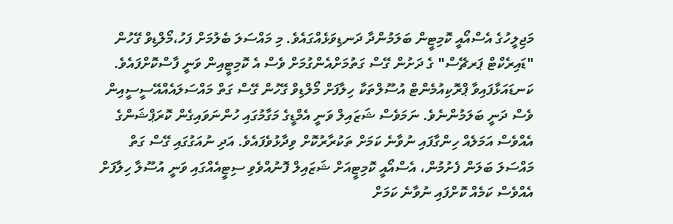މަޖިލީހުގެ އެސްއޯއީ ކޮމިޓީން ބަލަމުންދާ ދަނޑިވަޅެއްގައެވެ. މި މައްސަލަ ބެލުމަށް ފަހު،މޯލްޑިވް ގޭހުން "ޑައިރެކްޓް ޕަރޗޭސް" ގެ ދަށުން ގޭސް ގަތުމަށްއެންގުމަށް ވެސް އެ ކޮމިޓީއިން ވަނީ ފާސްކޮށްފައެވެ.
ކަނޑައަޅާފައިވާ ޕްރޮކިއުމެންޓް އުސޫލްތަކާ ހިލާފަށް މޯލްޑިވް ގޭހުން ގޭސް ގަތް މައްސަލައެއްއޭސީސީއިން ވެސް ދަނީ ބަލަމުންނެވެ. ނަމަވެސް ޝަޒައިލް ވަނީ އެމްޑީގެ މަގާމުގައި ހުންނަވައިގެން ކޮރަޕްޝަންގެ އެއްވެސް އަމަލެއް ހިންގާފައި ނުވާނެ ކަމަށް ތަކުރާރުކޮށް ވިދާޅުވެފައެވެ. އަދި ނުއަގުގައި ގޭސް ގަތް މައްސަލަ ބަލަން ފެށުމުން، އެސްއޯއީ ކޮމިޓީއަށް ޝަޒައިލް ފޮނުއްވެވި ސިޓީއެއްގައި ވަނީ އުސޫލާ ހިލާފަށް އެއްވެސް ކަމެއް ކޮށްފައި ނުވާނެ ކަމަށް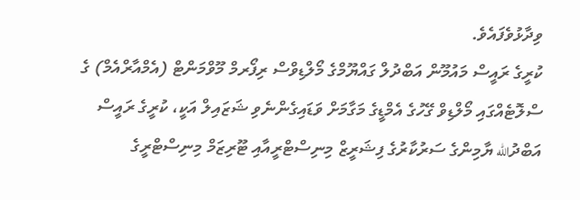ވިދާޅުވެފައެވެ.
ކުރީގެ ރައީސް މައުމޫން އަބްދުލް ގައްޔޫމްގެ މޯލްޑިވްސް ރިފޯރމް މޫވްމަންޓް (އެމްއާރްއެމް) ގެ ސްލޮޓެއްގައި މޯލްޑިވް ގޭހުގެ އެމްޑީގެ މަގާމަށް ވަޑައިގެންނެވި ޝަޒައިލް އަކީ، ކުރީގެ ރައީސް އަބްދުالله ޔާމިންގެ ސަރުކާރުގެ ފިޝަރީޒް މިނިސްޓްރީއާއި ޓޫރިޒަމް މިނިސްޓްރީގެ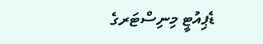ޑެޕިއުޓީ މިނިސްޓަރގެ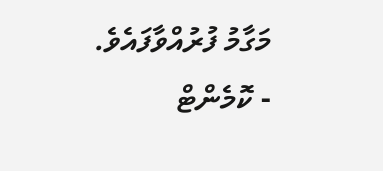މަގާމު ފުރުއްވާފައެވެ.
- ކޮމެންޓް